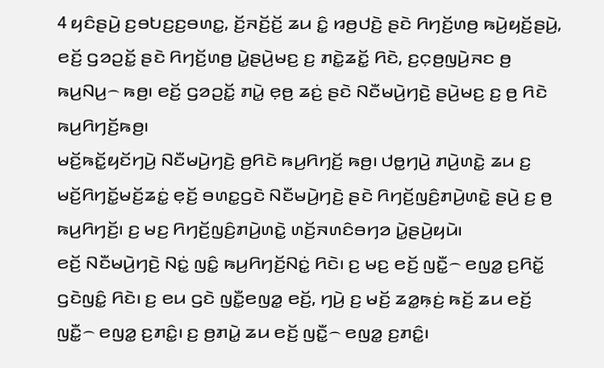4 ꤟꤢꤨꤔꤣꤧ꤬ ꤢ꤬ꤋꤝꤢ꤬ꤢ꤬ꤋꤛꤢ꤭, ꤢꤩ꤬ꤏꤢꤩ꤬ꤢꤩ꤬ ꤘꤣ ꤢꤨ꤭ ꤙꤥ꤬ꤓꤢꤧ꤬ ꤔꤢꤧ ꤖꤚꤢꤩ꤬ꤛꤥ꤬ ꤒꤣꤧ꤬ꤟꤢꤩ꤬ꤔꤣꤧ꤬, ꤕꤢꤩ꤬ ꤞꤤꤑꤢꤩ꤭ ꤔꤢꤧ ꤖꤚꤢꤩ꤬ꤛꤥ꤬ ꤣꤧ꤭ꤔꤣꤧ꤬ꤗꤢ꤬ ꤢ꤬ ꤊꤢꤧ꤭ꤘꤢꤩ꤭ ꤖꤢꤧ, ꤢ꤬ꤍ꤫ꤥ꤬ꤜꤣꤧ꤬ꤏꤢ ꤥ꤬ ꤒꤣ꤬ꤡꤣ꤬꤮ ꤒꤥ꤬꤯ ꤕꤢꤩ꤬ ꤞꤤꤑꤢꤩ꤭ ꤊꤣꤧ꤭ ꤕ꤫ꤥ꤬ ꤘꤢꤦ꤬ ꤔꤢꤧ ꤡꤢꤪꤗꤣꤧ꤬ꤚꤢꤧ꤬ ꤔꤣꤧ꤬ꤗꤢ꤬ ꤢ꤬ ꤥ꤬ ꤖꤢꤧ ꤒꤣ꤬ꤖꤚꤢꤩ꤬ꤒꤥ꤬꤯
ꤗꤢꤩ꤬ꤒꤢꤩ꤭ꤟꤢꤩꤚꤣꤧ꤬ ꤡꤢꤪꤗꤣꤧ꤬ꤚꤢꤧ꤬ ꤥ꤬ꤖꤢꤧ ꤒꤣ꤬ꤖꤚꤢꤩ꤬ ꤒꤥ꤬꤯ ꤓꤥ꤭ꤚꤣꤧ꤬ ꤊꤣꤧ꤬ꤛꤢꤧ꤭ ꤘꤣ ꤢ꤬ ꤗꤢꤩ꤬ꤖꤚꤢꤩ꤭ꤗꤢꤩ꤬ꤘꤢꤦ꤭ ꤕ꤫ꤢꤩ꤬ ꤋꤛꤢ꤭ꤞꤢꤧ ꤡꤢꤪꤗꤣꤧ꤬ꤚꤢꤧ꤬ ꤔꤢꤧ ꤖꤚꤢꤩ꤬ꤜꤢꤨ꤬ꤊꤣꤧ꤬ꤛꤢꤧ꤭ ꤔꤣꤧ꤬ ꤢ꤬ ꤥ꤬ ꤒꤣ꤬ꤖꤚꤢꤩ꤬꤯ ꤢ꤬ ꤗꤢ꤬ ꤖꤚꤢꤩ꤬ꤜꤢꤨ꤬ꤊꤣꤧ꤬ꤛꤢꤧ꤭ ꤛꤢꤩ꤬ꤏꤛꤢꤨꤋꤚꤤ ꤣꤧ꤭ꤔꤣꤧ꤬ꤟꤣꤧ꤯
ꤕꤢꤩ꤬ ꤡꤢꤪꤗꤣꤧ꤬ꤚꤢꤧ꤬ ꤡꤢꤦ꤭ ꤜꤢꤨ꤭ ꤒꤣ꤬ꤖꤚꤢꤩ꤬ꤡꤢꤦ꤭ ꤖꤢꤧ꤯ ꤢ꤬ ꤗꤢ꤬ ꤕꤢꤩ꤬ ꤜꤢꤪ꤭꤮ ꤕꤜꤤ꤭ ꤢ꤬ꤖꤢꤩ꤭ ꤞꤢꤧꤜꤢꤨ꤭ ꤖꤢꤧ꤯ ꤢ꤬ ꤕꤣ ꤞꤢꤧ ꤜꤢꤪ꤭ꤕꤜꤤ꤭ ꤕꤢꤩ꤬, ꤚꤣꤧ꤬ ꤢ꤬ ꤗꤢꤩ꤬ ꤘꤤ꤭ꤒ꤫ꤢꤦ꤬ ꤒꤢꤩ꤬ ꤘꤣ ꤕꤢꤩ꤬ ꤜꤢꤪ꤭꤮ ꤕꤜꤤ꤭ ꤢ꤬ꤊꤢꤨ꤭꤯ ꤢ꤬ ꤥ꤬ꤊꤣꤧ꤭ ꤘꤣ ꤕꤢꤩ꤬ ꤜꤢꤪ꤭꤮ ꤕꤜꤤ꤭ ꤢ꤬ꤊꤢꤨ꤭꤯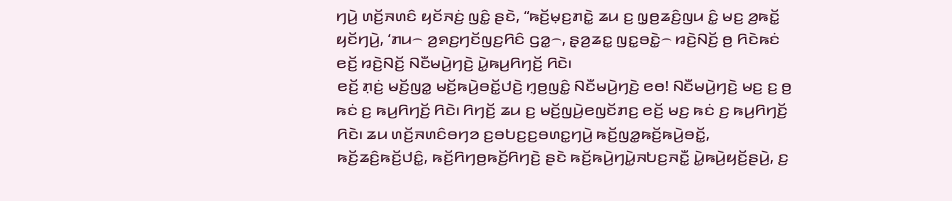ꤚꤣꤧ꤬ ꤛꤢꤩ꤬ꤏꤛꤢꤨ ꤟꤢꤩꤏꤢꤦ꤬ ꤜꤢꤨ꤭ ꤔꤢꤧ, “ꤒꤢꤩ꤬ꤗ꤫ꤢ꤬ꤊꤢꤧ꤭ ꤘꤣ ꤢ꤬ ꤜ꤫ꤥ꤬ꤘꤢꤨ꤬ꤜꤣ ꤢꤨ꤭ ꤗꤢ꤬ ꤤ꤬ꤒꤢꤩ꤭ ꤟꤢꤩꤚꤣꤧ꤬, ‘ꤊꤣ꤮ ꤤ꤬ꤎꤢ꤬ꤚꤢꤩꤜꤢ꤬ꤖꤢꤨ ꤞꤤ꤭꤮, ꤔ꤫ꤤ꤬ꤘꤢ꤭ ꤜꤢ꤭ꤋꤢꤧ꤭꤮ ꤙꤢꤧ꤬ꤡꤢꤩ꤬ ꤥ꤬ ꤖꤢꤧꤒꤢꤦ ꤕꤢꤩ꤬ ꤙꤢꤧ꤬ꤡꤢꤩ꤬ ꤡꤢꤪꤗꤣꤧ꤬ꤚꤢꤧ꤬ ꤣꤧ꤭ꤒꤣ꤬ꤖꤚꤢꤩ꤬ ꤖꤢꤧ꤯
ꤕꤢꤩ꤬ ꤊ꤫ꤢꤦ꤬ ꤗꤢꤩ꤬ꤜꤤ꤭ ꤗꤢꤩ꤬ꤒꤣꤧ꤬ꤋꤢꤩ꤭ꤓꤢꤧ꤬ ꤚ꤫ꤥ꤬ꤜꤢꤨ꤭ ꤡꤢꤪꤗꤣꤧ꤬ꤚꤢꤧ꤬ ꤕꤥ! ꤡꤢꤪꤗꤣꤧ꤬ꤚꤢꤧ꤬ ꤗꤢ꤬ ꤢ꤬ ꤥ꤬ ꤒꤢꤦ ꤢ꤬ ꤒꤣ꤬ꤖꤚꤢꤩ꤬ ꤖꤢꤧ꤯ ꤖꤚꤢꤩ꤬ ꤘꤣ ꤢ꤬ ꤗꤢꤩ꤬ꤜꤣꤧ꤬ꤕꤜꤢꤩꤊꤢ꤬ ꤕꤢꤩ꤬ ꤗꤢ꤬ ꤒꤢꤦ ꤢ꤬ ꤒꤣ꤬ꤖꤚꤢꤩ꤬ ꤖꤢꤧ꤯ ꤘꤣ ꤛꤢꤩ꤬ꤏꤛꤢꤨꤋꤚꤤ ꤢ꤬ꤋꤝꤢ꤬ꤢ꤬ꤋꤛꤢ꤭ꤚꤣꤧ꤬ ꤒꤢꤩ꤬ꤜꤤ꤭ꤒꤢꤩ꤬ꤒꤣꤧ꤬ꤋꤢꤩ꤭, ꤒꤢꤩ꤬ꤘꤢꤨ꤬ꤒꤢꤩ꤬ꤓꤢꤨ꤭, ꤒꤢꤩ꤬ꤖꤚꤥ꤬ꤒꤢꤩ꤬ꤖꤚꤢꤧ꤬ ꤔꤢꤧ ꤒꤢꤩ꤬ꤒꤣꤧ꤬ꤚꤣꤧ꤭ꤏꤝꤢ꤬ꤏꤢꤪ꤭ ꤣꤧ꤭ꤒꤣꤧ꤬ꤟꤢꤩ꤬ꤔꤣꤧ꤬, ꤢ꤬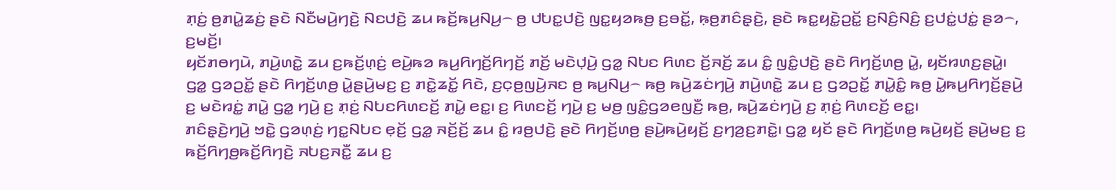ꤊ꤫ꤢꤦ꤬ ꤥ꤬ꤊꤣꤧ꤭ꤘꤢꤦ꤬ ꤔꤢꤧ ꤡꤢꤪꤗꤣꤧ꤬ꤚꤢꤧ꤬ ꤡꤢꤓꤢꤧ꤬ ꤘꤣ ꤒꤢꤩ꤬ꤒꤣ꤬ꤡꤣ꤬꤮ ꤥ꤬ ꤓꤝꤢ꤭ꤓꤢꤧ꤬ ꤜꤢ꤭ꤟꤤꤒꤥ꤬ ꤢ꤬ꤋꤢꤩ꤭, ꤒ꤫ꤥ꤬ꤊꤢꤨꤔ꤫ꤢꤧ꤬, ꤔꤢꤧ ꤒꤢ꤭ꤟꤢꤧ꤭ꤑꤢꤩ꤭ ꤢ꤬ꤡꤢꤨ꤬ꤡꤢꤨ꤬ ꤢ꤬ꤓꤢꤦ꤭ꤓꤢꤦ꤭ ꤔꤤ꤮, ꤢ꤬ꤗꤢꤩ꤬꤯
ꤟꤢꤩꤊꤥꤚꤣꤧ, ꤊꤣꤧ꤬ꤛꤢꤧ꤭ ꤘꤣ ꤢ꤬ꤒꤢꤩ꤬ꤛ꤫ꤢꤦ꤬ ꤕꤣꤧ꤬ꤒꤤ ꤒꤣ꤬ꤖꤚꤢꤩ꤬ꤖꤚꤢꤩ꤬ ꤊꤢꤩ꤬ ꤗꤢꤧꤓ꤫ꤣꤧ꤬ ꤞꤤ꤭ ꤡꤝꤢ ꤖꤛꤢ ꤢꤩ꤬ꤏꤢꤩ꤬ ꤘꤣ ꤢꤨ꤭ ꤜꤢꤨ꤭ꤓꤢꤧ꤬ ꤔꤢꤧ ꤖꤚꤢꤩ꤬ꤛꤥ꤬ ꤣꤧ꤭, ꤟꤢꤩꤙꤛꤢ꤬ꤔꤣꤧ꤭꤯ ꤞꤤ꤭ ꤞꤤꤑꤢꤩ꤭ ꤔꤢꤧ ꤖꤚꤢꤩ꤬ꤛꤥ꤬ ꤣꤧ꤭ꤔꤣꤧ꤬ꤗꤢ꤬ ꤢ꤬ ꤊꤢꤧ꤭ꤘꤢꤩ꤭ ꤖꤢꤧ, ꤢ꤬ꤍ꤫ꤥ꤬ꤜꤣꤧ꤬ꤏꤢ ꤥ꤬ ꤒꤣ꤬ꤡꤣ꤬꤮ ꤒꤥ꤬ ꤒꤣꤧ꤬ꤘꤢꤦꤚꤣꤧ꤬ ꤊꤣꤧ꤬ꤛꤢꤧ꤭ ꤘꤣ ꤢ꤬ ꤞꤤꤑꤢꤩ꤭ ꤊꤣꤧ꤭ꤢꤨ꤭ ꤒꤥ꤬ ꤣꤧ꤭ꤒꤣ꤬ꤖꤚꤢꤩ꤬ꤔꤣꤧ꤬ ꤢ꤬ ꤗꤢꤧꤙꤢꤦ꤭ ꤊꤣꤧ꤭ ꤞꤤ꤭ ꤚꤣꤧ꤬ ꤢ꤬ ꤊ꤫ꤢꤦ꤬ ꤡꤝꤢꤖꤛꤢꤢꤩ꤬ ꤊꤣꤧ꤭ ꤕꤢ꤭꤯ ꤢ꤬ ꤖꤛꤢꤢꤩ꤬ ꤚꤣꤧ꤬ ꤢ꤬ ꤗꤥ꤬ ꤜꤢꤨ꤭ꤞꤤꤕꤜꤢꤪ꤬ ꤒꤥ꤬, ꤒꤣꤧ꤬ꤘꤢꤦꤚꤣꤧ꤬ ꤢ꤬ ꤊ꤫ꤢꤦ꤬ ꤖꤛꤢꤢꤩ꤬ ꤕꤢ꤭꤯
ꤊꤢꤨꤔ꤫ꤢꤧ꤬ꤚꤣꤧ꤬ ꤠꤢꤧ꤭ ꤞꤤꤛ꤫ꤢꤦ꤬ ꤚꤢ꤭ꤡꤝꤢ ꤕ꤫ꤢꤩ꤬ ꤞꤤ꤭ ꤏꤢꤩ꤬ꤢꤩ꤬ ꤘꤣ ꤢꤨ꤭ ꤙꤥ꤬ꤓꤢꤧ꤬ ꤔꤢꤧ ꤖꤚꤢꤩ꤬ꤛꤥ꤬ ꤔꤣꤧ꤬ꤒꤣꤧ꤬ꤟꤢꤩ꤬ ꤢ꤬ꤚꤤ꤬ꤢ꤬ꤊꤢꤧ꤭꤯ ꤞꤤ꤭ ꤟꤢꤩ ꤔꤢꤧ ꤖꤚꤢꤩ꤬ꤛꤥ꤬ ꤒꤣꤧ꤬ꤟꤢꤩ꤬ ꤔꤣꤧ꤬ꤗꤢ꤬ ꤢ꤬ ꤒꤢꤩ꤬ꤖꤚꤥ꤬ꤒꤢꤩ꤬ꤖꤚꤢꤧ꤬ ꤏꤝꤢ꤬ꤏꤢꤪ꤭ ꤘꤣ ꤢ꤬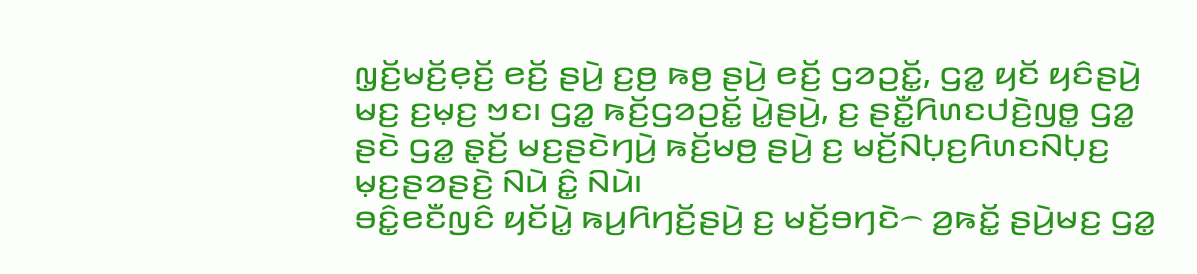ꤜ꤫ꤢꤩ꤬ꤗꤢꤩ꤬ꤕ꤫ꤢꤩ꤬ ꤕꤢꤩ꤬ ꤔꤣꤧ꤬ ꤢ꤬ꤥ꤬ ꤒꤥ꤬ ꤔꤣꤧ꤬ ꤕꤢꤩ꤬ ꤞꤤꤑꤢꤩ꤭, ꤞꤤ꤭ ꤟꤢꤩ ꤟꤢꤨꤔꤣꤧ꤬ ꤗꤢ꤬ ꤢ꤬ꤗ꤫ꤢ꤬ ꤠꤢ꤯ ꤞꤤ꤭ ꤒꤢꤩ꤬ꤞꤤꤑꤢꤩ꤭ ꤣꤧ꤭ꤔꤣꤧ꤬, ꤢ꤬ ꤔꤢꤪ꤭ꤖꤛꤢꤓꤢꤧ꤬ꤜꤥ꤭ ꤞꤤ꤭ ꤔꤢꤧ ꤞꤤ꤭ ꤔ꤫ꤢꤩ꤬ ꤗꤢ꤬ꤔꤢꤧꤚꤣꤧ꤬ ꤒꤢꤩ꤬ꤗꤥ꤬ ꤔꤣꤧ꤬ ꤢ꤬ ꤗꤢꤩ꤬ꤡꤝ꤫ꤢ꤬ꤖꤛꤢꤡꤝ꤫ꤢ꤬ ꤗ꤫ꤢ꤬ꤔꤤꤔꤢꤧ꤬ ꤡꤣꤧ ꤢꤨ꤭ ꤡꤣꤧ꤯
ꤋꤢꤨ꤭ꤕꤢꤪꤜꤢꤨ ꤟꤢꤩꤣꤧ꤭ ꤒꤣ꤬ꤖꤚꤢꤩ꤬ꤔꤣꤧ꤬ ꤢ꤬ ꤗꤢꤩ꤬ꤋꤚꤢꤧ꤮ ꤤ꤬ꤒꤢꤩ꤭ ꤔꤣꤧ꤬ꤗꤢ꤬ ꤞꤤ꤭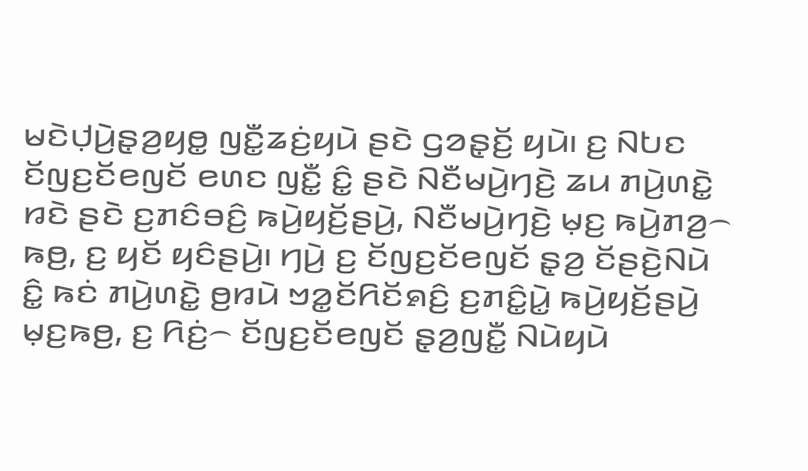ꤗꤢꤧꤓ꤫ꤣꤧ꤬ꤔ꤫ꤤ꤬ꤟꤥ꤭ ꤜꤢꤪ꤭ꤘꤢꤦ꤬ꤟꤣꤧ ꤔꤢꤧ ꤞꤤꤔ꤫ꤢꤩ꤬ ꤟꤣꤧ꤯ ꤢ꤬ ꤡꤝꤢ ꤢꤩꤜꤢ꤬ꤢꤩꤕꤜꤢꤩ ꤕꤛꤢ ꤜꤢꤪ꤭ ꤢꤨ꤭ ꤔꤢꤧ ꤡꤢꤪꤗꤣꤧ꤬ꤚꤢꤧ꤬ ꤘꤣ ꤊꤣꤧ꤬ꤛꤢꤧ꤭ ꤙꤢꤧ ꤔꤢꤧ ꤢ꤬ꤊꤢꤨꤋꤢꤨ꤬ ꤒꤣꤧ꤬ꤟꤢꤩ꤬ꤔꤣꤧ꤬, ꤡꤢꤪꤗꤣꤧ꤬ꤚꤢꤧ꤬ ꤗ꤫ꤢ꤬ ꤒꤣꤧ꤬ꤊꤤ꤬꤮ ꤒꤥ꤬, ꤢ꤬ ꤟꤢꤩ ꤟꤢꤨꤔꤣꤧ꤬꤯ ꤚꤣꤧ꤬ ꤢ꤬ ꤢꤩꤜꤢ꤬ꤢꤩꤕꤜꤢꤩ ꤔ꤫ꤤ꤬ ꤢꤩꤔꤢꤧ꤬ꤡꤣꤧ ꤢꤨ꤭ ꤒꤢꤦ ꤊꤣꤧ꤬ꤛꤢꤧ꤭ ꤥ꤬ꤙꤣꤧ ꤠꤤ꤭ꤢꤩꤖꤢꤩꤎꤢꤨ꤬ ꤢ꤬ꤊꤢꤨ꤭ꤣꤧ꤭ ꤒꤣꤧ꤬ꤟꤢꤩ꤬ꤔꤣꤧ꤬ ꤗ꤫ꤢ꤬ꤒꤥ꤬, ꤢ꤬ ꤖꤢꤦ꤬꤮ ꤢꤩꤜꤢ꤬ꤢꤩꤕꤜꤢꤩ ꤔ꤫ꤤ꤬ꤜꤢꤪ꤭ ꤡꤣꤧꤟꤣꤧ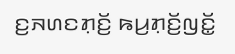ꤢ꤬ꤏꤛꤢꤊ꤫ꤢꤩ꤬ ꤒꤣ꤬ꤊ꤫ꤢꤩ꤬ꤜꤢꤩ꤭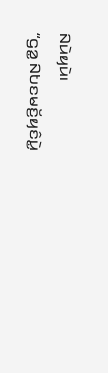ꤡꤣꤧꤟꤣꤧ꤯
“ꤞꤤ꤭ ꤡꤝꤢꤗꤢꤩ꤬ꤟꤢꤨꤣꤧ꤭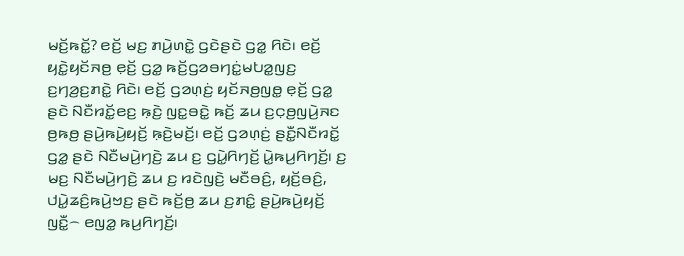ꤗꤢꤩ꤬ꤒꤢꤩ꤭? ꤕꤢꤩ꤬ ꤗꤢ꤬ ꤊꤣꤧ꤬ꤛꤢꤧ꤭ ꤞꤢꤧꤔꤢꤧ ꤞꤤ꤭ ꤖꤢꤧ꤯ ꤕꤢꤩ꤬ ꤟꤢꤧ꤭ꤟꤢꤩꤏꤥ꤬ ꤕ꤫ꤢꤩ꤬ ꤞꤤ꤭ ꤒꤢꤩ꤬ꤞꤤꤋꤚꤢꤦ꤭ꤗꤝꤤ꤭ꤜꤢ꤬ ꤢ꤬ꤚꤤ꤬ꤢ꤬ꤊꤢꤧ꤭ ꤖꤢꤧ꤯ ꤕꤢꤩ꤬ ꤞꤤꤛ꤫ꤢꤦ꤬ ꤟꤢꤩꤏꤥ꤬ꤜꤥ꤭ ꤕ꤫ꤢꤩ꤬ ꤞꤤ꤭ ꤔꤢꤧ ꤡꤢꤪꤙꤢꤩ꤭ꤕꤢ꤬ ꤒ꤫ꤢꤧ꤬ ꤜꤢ꤭ꤋꤢꤧ꤭ ꤒꤢꤩ꤬ ꤘꤣ ꤢ꤬ꤍ꤫ꤥ꤬ꤜꤣꤧ꤬ꤏꤢ ꤥ꤬ꤒꤥ꤬ ꤔꤣꤧ꤬ꤒꤣꤧ꤬ꤟꤢꤩ꤬ ꤒ꤫ꤢꤧ꤬ꤗꤢꤩ꤬꤯ ꤕꤢꤩ꤬ ꤞꤤꤛ꤫ꤢꤦ꤬ ꤔꤢꤪ꤭ꤡꤢꤪꤙꤢꤩ꤭ ꤞꤤ꤭ ꤔꤢꤧ ꤡꤢꤪꤗꤣꤧ꤬ꤚꤢꤧ꤬ ꤘꤣ ꤢ꤬ ꤞꤣꤧ꤭ꤖꤚꤢꤩ꤬ ꤣꤧ꤭ꤒꤣ꤬ꤖꤚꤢꤩ꤬꤯ ꤢ꤬ ꤗꤢ꤬ ꤡꤢꤪꤗꤣꤧ꤬ꤚꤢꤧ꤬ ꤘꤣ ꤢ꤬ ꤙꤢꤧꤜꤢꤧ꤬ ꤗꤢꤪꤋꤢꤨ꤬, ꤟꤢꤩ꤬ꤋꤢꤨ꤬, ꤓꤣꤧ꤭ꤘꤢꤨ꤬ꤒꤣꤧ꤬ꤠꤢ꤬ ꤔꤢꤧ ꤒꤢꤩ꤬ꤥ꤬ ꤘꤣ ꤢ꤬ꤊꤢꤨ꤭ ꤔꤣꤧ꤬ꤒꤣꤧ꤬ꤟꤢꤩ꤬ ꤜꤢꤪ꤭꤮ ꤕꤜꤤ꤭ ꤒꤣ꤬ꤖꤚꤢꤩ꤬꤯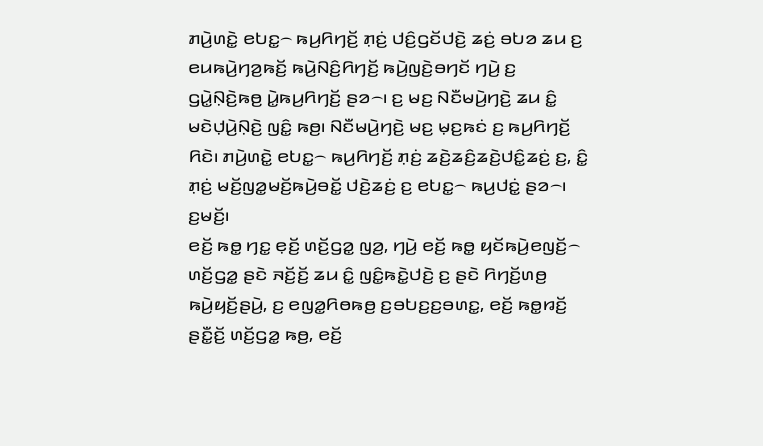ꤊꤣꤧ꤬ꤛꤢꤧ꤭ ꤕꤝꤢ꤭꤮ ꤒꤣ꤬ꤖꤚꤢꤩ꤬ ꤊ꤫ꤢꤦ꤬ ꤓꤢꤨ꤬ꤞꤢꤩꤓꤢꤧ꤬ ꤘꤢꤦ꤬ ꤋꤝꤤ ꤘꤣ ꤢ꤬ ꤕꤣꤒꤣꤧ꤬ꤚꤤ꤬ꤒꤢꤩ꤬ ꤒꤣꤧ꤬ꤡꤢꤨ꤬ꤖꤚꤢꤩ꤬ ꤒꤣꤧ꤬ꤜꤢꤧ꤬ꤋꤚꤢꤩ ꤚꤣꤧ꤬ ꤢ꤬ ꤞꤣꤧ꤭ꤡ꤫ꤢꤧ꤬ꤒꤥ꤬ ꤣꤧ꤭ꤒꤣ꤬ꤖꤚꤢꤩ꤬ ꤔꤤ꤮꤯ ꤢ꤬ ꤗꤢ꤬ ꤡꤢꤪꤗꤣꤧ꤬ꤚꤢꤧ꤬ ꤘꤣ ꤢꤨ꤭ ꤗꤢꤧꤓ꤫ꤣꤧ꤬ꤡ꤫ꤢꤧ꤬ ꤜꤢꤨ꤭ ꤒꤥ꤬꤯ ꤡꤢꤪꤗꤣꤧ꤬ꤚꤢꤧ꤬ ꤗꤢ꤬ ꤗ꤫ꤢ꤬ꤒꤢꤦ ꤢ꤬ ꤒꤣ꤬ꤖꤚꤢꤩ꤬ ꤖꤢꤧ꤯ ꤊꤣꤧ꤬ꤛꤢꤧ꤭ ꤕꤝꤢ꤭꤮ ꤒꤣ꤬ꤖꤚꤢꤩ꤬ ꤊ꤫ꤢꤦ꤬ ꤘꤢꤧ꤬ꤘꤢꤨ꤬ꤘꤢꤧ꤬ꤓꤢꤨ꤭ꤘꤢꤦ꤬ ꤢ꤬, ꤢꤨ꤭ ꤊ꤫ꤢꤦ꤬ ꤗꤢꤩ꤬ꤜꤤ꤭ꤗꤢꤩ꤬ꤒꤣꤧ꤬ꤋꤢꤩ꤭ ꤓꤢꤧ꤬ꤘꤢꤦ꤬ ꤢ꤬ ꤕꤝꤢ꤭꤮ ꤒꤣ꤬ꤓꤢꤦ꤭ ꤔꤤ꤮꤯ ꤢ꤬ꤗꤢꤩ꤬꤯
ꤕꤢꤩ꤬ ꤒꤥ꤭ ꤚꤢ꤭ ꤕ꤫ꤢꤩ꤬ ꤛꤢꤩ꤬ꤞꤤ꤭ ꤜꤤ꤬, ꤚꤣꤧ꤬ ꤕꤢꤩ꤬ ꤒꤥ꤭ ꤟꤢꤩꤒꤣꤧ꤬ꤕꤜꤢꤩ꤬꤮ ꤛꤢꤩ꤬ꤞꤤ꤭ ꤔꤢꤧ ꤏꤢꤩ꤬ꤢꤩ꤬ ꤘꤣ ꤢꤨ꤭ ꤜꤢꤨ꤭ꤒꤢꤧ꤭ꤓꤢꤧ꤬ ꤢ꤬ ꤔꤢꤧ ꤖꤚꤢꤩ꤬ꤛꤥ꤬ ꤒꤣꤧ꤬ꤟꤢꤩ꤬ꤔꤣꤧ꤬, ꤢ꤬ ꤕꤜꤤ꤭ꤖꤥꤒꤥ꤬ ꤢ꤬ꤋꤝꤢ꤬ꤢ꤬ꤋꤛꤢ꤭, ꤕꤢꤩ꤬ ꤒꤥ꤭ꤙꤢꤩ꤬ ꤔꤢꤪ꤭ꤢꤩ꤬ ꤛꤢꤩ꤬ꤞꤤ꤭ ꤒꤥ꤬, ꤕꤢꤩ꤬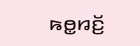ꤒꤥ꤭ꤙꤢꤩ꤬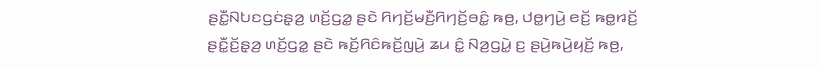ꤔꤢꤪ꤭ꤡꤝꤢꤞꤢꤦꤔ꤫ꤤ꤬ ꤛꤢꤩ꤬ꤞꤤ꤭ ꤔꤢꤧ ꤖꤚꤢꤩ꤬ꤗꤢꤪ꤬ꤖꤚꤢꤩ꤬ꤋꤢꤨ꤭ ꤒꤥ꤬, ꤓꤥ꤭ꤚꤣꤧ꤬ ꤕꤢꤩ꤬ ꤒꤥ꤭ꤙꤢꤩ꤬ ꤔꤢꤪ꤭ꤢꤩ꤬ꤔ꤫ꤤ꤬ ꤛꤢꤩ꤬ꤞꤤ꤭ ꤔꤢꤧ ꤒꤢꤩ꤬ꤖꤢꤨꤒꤢꤩ꤬ꤜꤣꤧ꤬ ꤘꤣ ꤢꤨ꤭ ꤡꤤ꤬ꤞꤣꤧ꤭ ꤢ꤬ ꤔꤣꤧ꤬ꤒꤣꤧ꤬ꤟꤢꤩ꤬ ꤒꤥ꤬,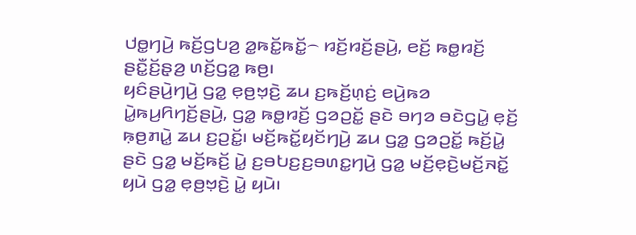ꤓꤥ꤭ꤚꤣꤧ꤬ ꤒꤢꤩ꤬ꤞꤝꤤ꤬ ꤤ꤭ꤒꤢꤩ꤭ꤒꤢꤩ꤭꤮ ꤙꤢꤩ꤬ꤙꤢꤩ꤬ꤔꤣꤧ꤬, ꤕꤢꤩ꤬ ꤒꤥ꤭ꤙꤢꤩ꤬ ꤔꤢꤪ꤭ꤢꤩ꤬ꤔ꤫ꤤ꤬ ꤛꤢꤩ꤬ꤞꤤ꤭ ꤒꤥ꤬꤯
ꤟꤢꤨꤔꤣꤧ꤬ꤚꤣꤧ꤬ ꤞꤤ꤭ ꤕ꤫ꤥ꤬ꤠ꤫ꤢꤧ꤬ ꤘꤣ ꤢ꤬ꤒꤢꤩ꤬ꤛ꤫ꤢꤦ꤬ ꤕꤣꤧ꤬ꤒꤤ ꤣꤧ꤭ꤒꤣ꤬ꤖꤚꤢꤩ꤬ꤔꤣꤧ꤬, ꤞꤤ꤭ ꤒꤥ꤭ꤙꤢꤩ꤬ ꤞꤤꤑꤢꤩ꤭ ꤔꤢꤧ ꤋꤚꤤ ꤋꤢꤧꤞꤣꤧ꤭ ꤕ꤫ꤢꤩ꤬ ꤒ꤫ꤥ꤬ꤊꤣꤧ꤭ ꤘꤣ ꤢ꤬ꤑꤢꤩ꤭꤯ ꤗꤢꤩ꤬ꤒꤢꤩ꤭ꤟꤢꤩꤚꤣꤧ꤬ ꤘꤣ ꤞꤤ꤭ ꤞꤤꤑꤢꤩ꤭ ꤒꤢꤩ꤬ꤣꤧ꤭ ꤔꤢꤧ ꤞꤤ꤭ ꤗꤢꤩ꤬ꤒꤢꤩ꤬ ꤣꤧ꤭ ꤢ꤬ꤋꤝꤢ꤬ꤢ꤬ꤋꤛꤢ꤭ꤚꤣꤧ꤬ ꤞꤤ꤭ ꤗꤢꤩ꤬ꤕ꤫ꤢꤧ꤬ꤗꤢꤩ꤬ꤏꤢꤩ꤭ ꤟꤣꤧ ꤞꤤ꤭ ꤕ꤫ꤥ꤬ꤠ꤫ꤢꤧ꤬ ꤣꤧ꤭ ꤟꤣꤧ꤯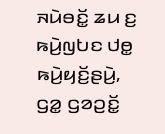ꤏꤣꤧꤋꤢꤩ꤭ ꤘꤣ ꤢ꤬ ꤒꤣꤧ꤬ꤜꤝꤢ ꤓꤥ꤭ ꤒꤣꤧ꤬ꤟꤢꤩ꤬ꤔꤣꤧ꤬, ꤞꤤ꤭ ꤞꤤꤑꤢꤩ꤭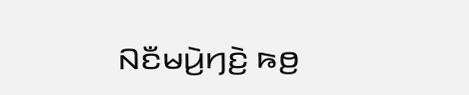ꤡꤢꤪꤗꤣꤧ꤬ꤚꤢꤧ꤬ ꤒꤥ꤬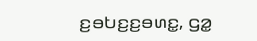ꤢ꤬ꤋꤝꤢ꤬ꤢ꤬ꤋꤛꤢ꤭, ꤞꤤ꤭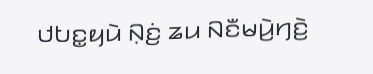ꤓꤝꤢ꤭ꤟꤣꤧ ꤡ꤫ꤢꤦ꤬ ꤘꤣ ꤡꤢꤪꤗꤣꤧ꤬ꤚꤢꤧ꤬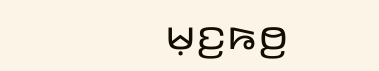ꤗ꤫ꤢ꤬ꤒꤥ꤬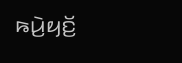ꤒꤣꤧ꤬ꤟꤢꤩ꤬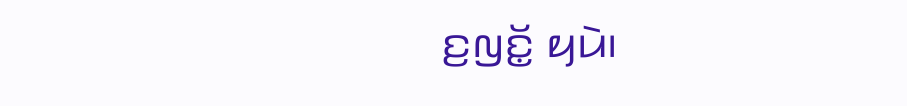ꤢ꤬ꤜꤢꤩ꤭ ꤟꤣꤧ꤯